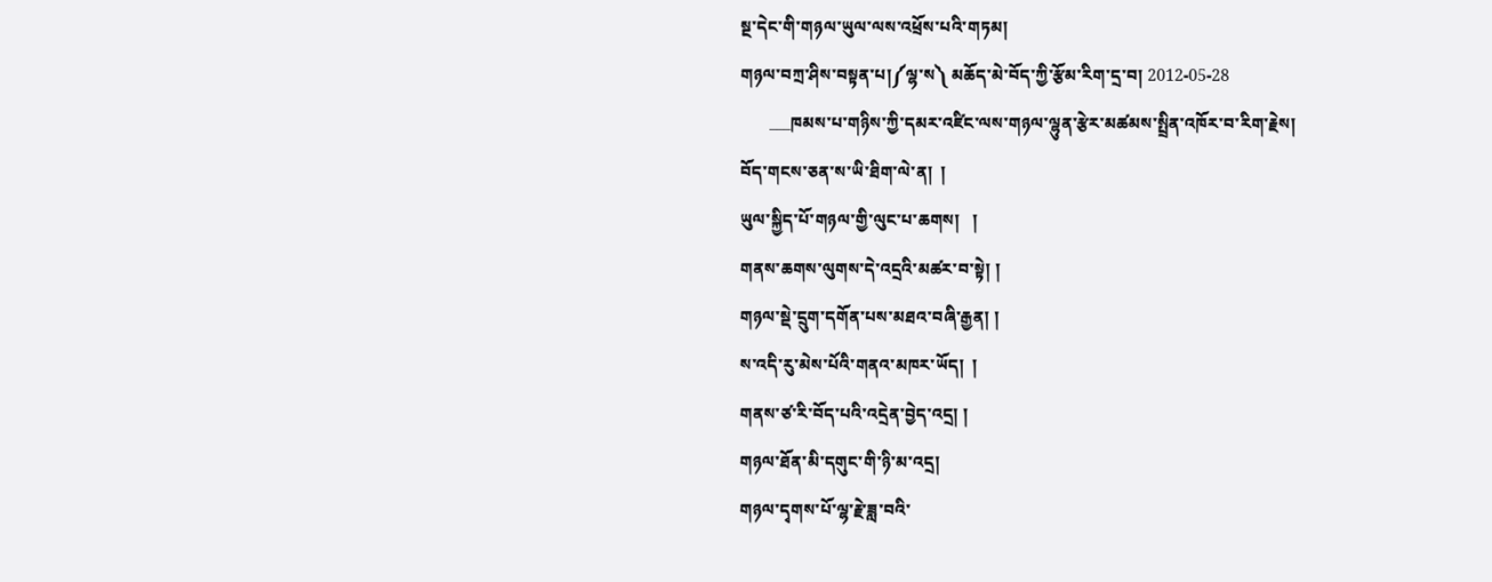སྔ་དེང་གི་གཉལ་ཡུལ་ལས་འཕྲོས་པའི་གཏམ།
གཉལ་བཀྲ་ཤིས་བསྟན་པ།༼ལྷ་ས༽ མཆོད་མེ་བོད་ཀྱི་རྩོམ་རིག་དྲ་བ། 2012-05-28
       ___ཁམས་པ་གཉིས་ཀྱི་དམར་འཛིང་ལས་གཉལ་ལྷུན་རྩེར་མཚམས་སྤྲིན་འཁོར་བ་རིག་རྗེས།
བོད་གངས་ཅན་ས་ཡི་ཐིག་ལེ་ན།  །
ཡུལ་སྐྱིད་པོ་གཉལ་གྱི་ལུང་པ་ཆགས།   །
གནས་ཆགས་ལུགས་དེ་འདྲའི་མཚར་བ་སྟེ། །
གཉལ་སྡེ་དྲུག་དགོན་པས་མཐའ་བཞི་རྒྱན། །
ས་འདི་རུ་མེས་པོའི་གནའ་མཁར་ཡོད།  །
གནས་ཙ་རི་བོད་པའི་འདྲེན་བྱེད་འདྲ། །
གཉལ་ཐོན་མི་དགུང་གི་ཉི་མ་འདྲ།
གཉལ་དྭགས་པོ་ལྷ་རྗེ་ཟླ་བའི་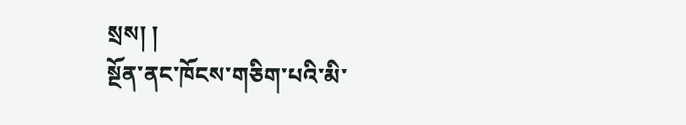སྲས། །
སྔོན་ནང་ཁོངས་གཅིག་པའི་མི་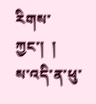རིགས་ཀྱང་།  །
ས་འདི་ན་ཕུ་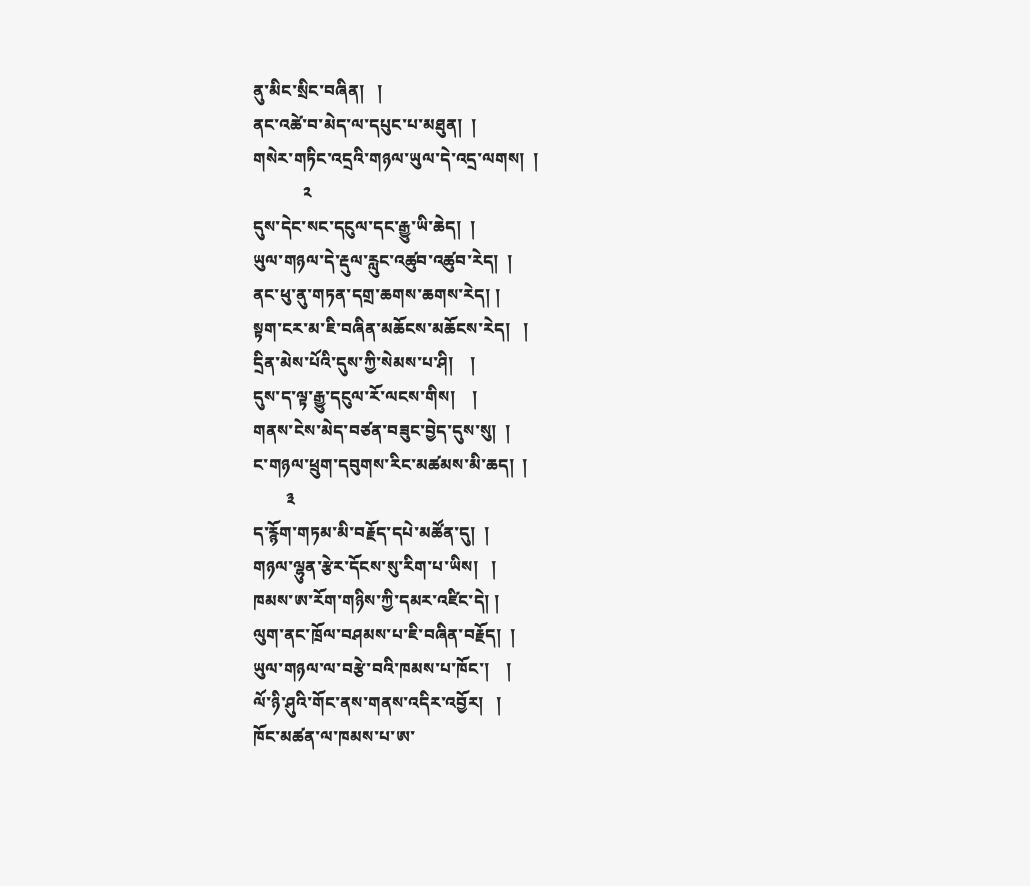ནུ་མིང་སྲིང་བཞིན།   །
ནང་འཚེ་བ་མེད་ལ་དཔུང་པ་མཐུན།  །
གསེར་གཏིང་འདྲའི་གཉལ་ཡུལ་དེ་འདྲ་ལགས།  །
            ༢
དུས་དེང་སང་དངུལ་དང་རྒྱུ་ཡི་ཆེད།  །
ཡུལ་གཉལ་དེ་རྡུལ་རླུང་འཚུབ་འཚུབ་རེད།  །
ནང་ཕུ་ནུ་གཏན་དགྲ་ཆགས་ཆགས་རེད། །
སྟག་ངར་མ་ཇི་བཞིན་མཆོངས་མཆོངས་རེད།   །
དྲིན་མེས་པོའི་དུས་ཀྱི་སེམས་པ་ཤི།    །
དུས་ད་ལྟ་རྒྱུ་དངུལ་རོ་ལངས་གིས།    །
གནས་ངེས་མེད་བཙན་བཟུང་བྱེད་དུས་སུ།  །
ང་གཉལ་ཕྲུག་དབུགས་རིང་མཚམས་མི་ཆད།  །
        ༣
ད་རྙོག་གཏམ་མི་བརྗོད་དཔེ་མཚོན་དུ།  །
གཉལ་ལྷུན་རྩེར་དོངས་སུ་རིག་པ་ཡིས།   །
ཁམས་ཨ་རོག་གཉིས་ཀྱི་དམར་འཛིང་དེ། །
ལུག་ནང་ཁྲོལ་བཤམས་པ་ཇི་བཞིན་བརྗོད།  །
ཡུལ་གཉལ་ལ་བརྩེ་བའི་ཁམས་པ་ཁོང་།    །
ལོ་ཉི་ཤུའི་གོང་ནས་གནས་འདིར་འབྱོར།   །
ཁོང་མཚན་ལ་ཁམས་པ་ཨ་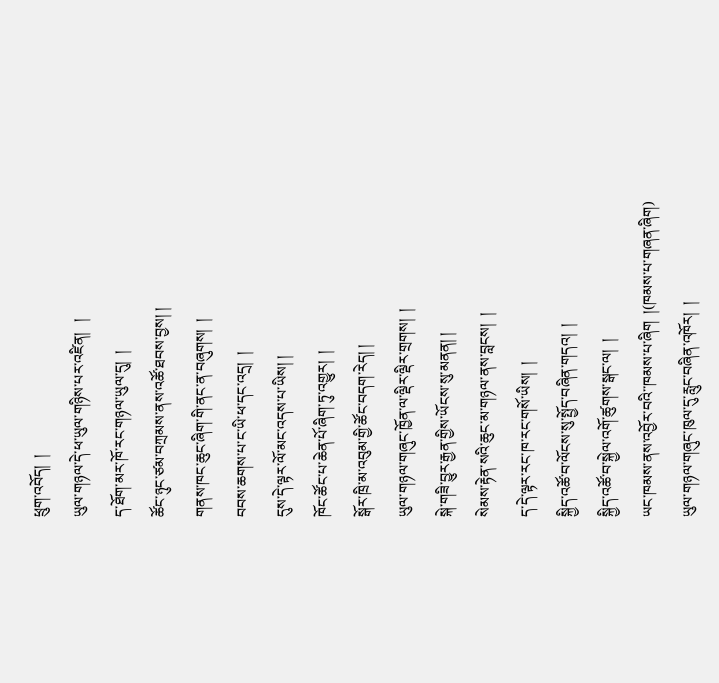ཕྲུག་འབོད།  །
ཡུལ་གཉལ་དེ་ཕ་ཡུལ་གཉིས་པར་འཛིན།   །
ད་ཐོག་མར་ཁོ་རང་གཉལ་ཡུལ་དུ།  །
ཚོང་ཉུང་ཙམ་བཀྲམས་ནས་འཚོ་ཐབས་བྱས། །
གནས་ཁང་ཆུང་ཞིག་གི་ནང་ན་བཞུགས།  །
བབས་ཆགས་པ་ང་ཡི་ཕ་དང་འདྲ།  །
དུས་དེ་ལྟར་ལོ་མང་འདས་པ་ཡིས། །
ཁོང་ཚོང་པ་ཆེན་པོ་ཞིག་ཏུ་འགྱུར།  །
སྒོར་ཁྲི་མ་འབུམ་གྱི་ཚོང་བདག་རེད། །
ཡུལ་གཉལ་གཞུང་ཁྱོན་ལ་ལྡིར་ལྡིར་གྲགས།  །
སྐེ་གཟི་བྱུར་རྒྱན་གྱིས་ཡོངས་སུ་མནན། །
སེམས་རྟེན་སའི་ཆུང་མ་གཉལ་ནས་བླངས།  །
ད་དེ་ལྟར་རང་ཁ་རང་གསོ་ཡིས།  །
སྐྱིད་འཚོ་བ་ལོངས་སུ་སྤྱོད་བཞིན་གདའ།  །
སྐྱིད་འཚོ་བ་སྐྱེལ་འགོ་ཚུགས་སྒང་ལ།  །
ཡང་ཁམས་ནས་འབྱོར་བའི་་ཁམས་པ་ཞིག  །(ཁམས་པ་གཞན་ཞིག)
ཡུལ་གཉལ་གཞུང་ཁུལ་དུ་རླུང་བཞིན་འཁོར།  །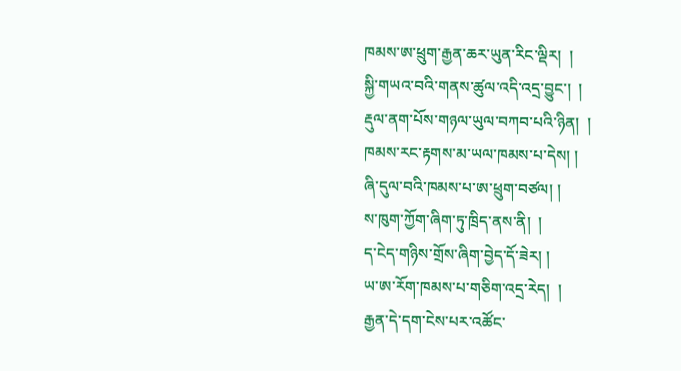ཁམས་ཨ་ཕྲུག་རྒྱན་ཆར་ཡུན་རིང་ལྡིར།  །
སྐྱི་གཡའ་བའི་གནས་ཚུལ་འདི་འདྲ་བྱུང་།  །
རྡུལ་ནག་པོས་གཉལ་ཡུལ་བཀབ་པའི་ཉིན།  །
ཁམས་རང་རྟགས་མ་ཡལ་ཁམས་པ་དེས། །
ཞི་དུལ་བའི་ཁམས་པ་ཨ་ཕྲུག་བཙལ། །
ས་ཁུག་ཀྱོག་ཞིག་ཏུ་ཁྲིད་ནས་ནི།  །
ད་ངེད་གཉིས་གྲོས་ཞིག་བྱེད་དོ་ཟེར། །
ཡ་ཨ་རོག་ཁམས་པ་གཅིག་འདྲ་རེད།  །
རྒྱན་དེ་དག་ངེས་པར་འཚོང་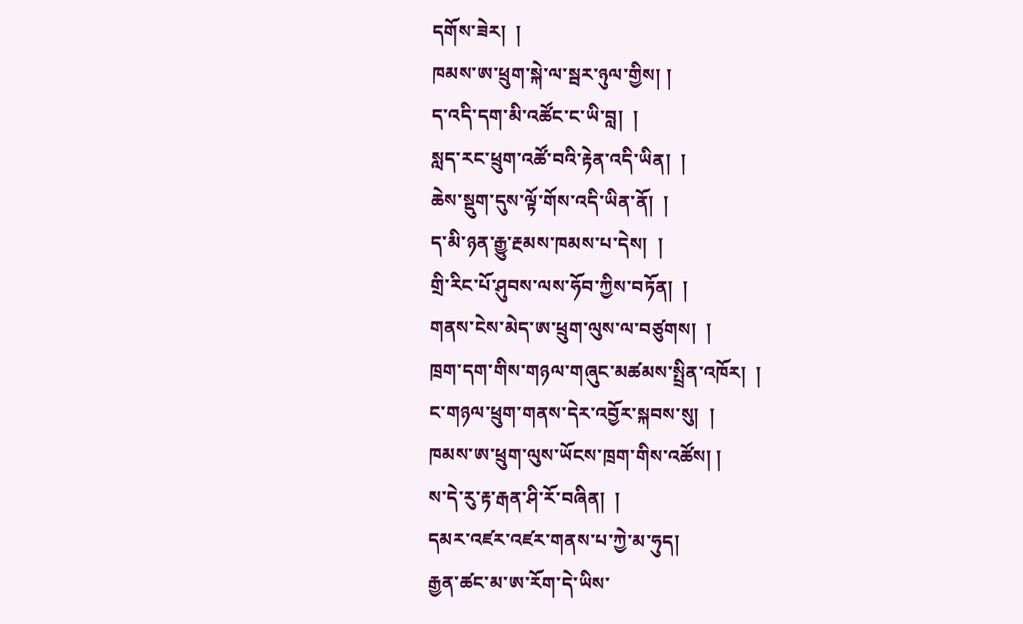དགོས་ཟེར།  །
ཁམས་ཨ་ཕྲུག་སྐེ་ལ་སྦར་ཉུལ་གྱིས། །
ད་འདི་དག་མི་འཚོང་ང་ཡི་བླ།  །
སླད་རང་ཕྲུག་འཚོ་བའི་རྟེན་འདི་ཡིན།  །
ཆེས་སྡུག་དུས་ལྟོ་གོས་འདི་ཡིན་ནོ།  །
ད་མི་ཉན་རྒྱུ་རྔམས་ཁམས་པ་དེས།  །
གྲི་རིང་པོ་ཤུབས་ལས་ཧོབ་ཀྱིས་བཏོན།  །
གནས་ངེས་མེད་ཨ་ཕྲུག་ལུས་ལ་བཙུགས།  །
ཁྲག་དག་གིས་གཉལ་གཞུང་མཚམས་སྤྲིན་འཁོར།  །
ང་གཉལ་ཕྲུག་གནས་དེར་འབྱོར་སྐབས་སུ།  །
ཁམས་ཨ་ཕྲུག་ལུས་ཡོངས་ཁྲག་གིས་འཚོས། །
ས་དེ་རུ་རྟ་རྒན་ཤི་རོ་བཞིན།  །
དམར་འཛར་འཛར་གནས་པ་ཀྱེ་མ་ཧུད།
རྒྱན་ཚང་མ་ཨ་རོག་དེ་ཡིས་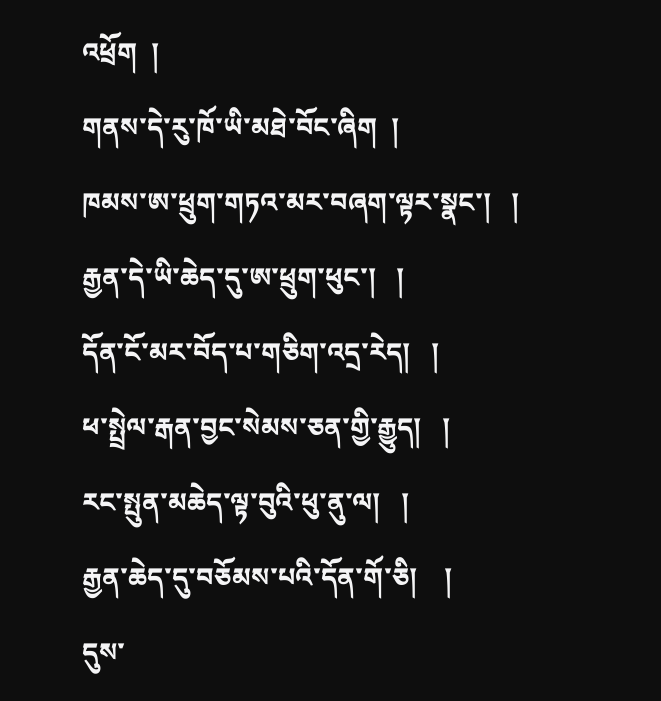འཕྲོག  །
གནས་དེ་རུ་ཁོ་ཡི་མཐེ་བོང་ཞིག  །
ཁམས་ཨ་ཕྲུག་གཏའ་མར་བཞག་ལྟར་སྣང་།   །
རྒྱན་དེ་ཡི་ཆེད་དུ་ཨ་ཕྲུག་ཕུང་།   །
དོན་ངོ་མར་བོད་པ་གཅིག་འདྲ་རེད།   །
ཕ་སྤྲེལ་རྒན་བྱང་སེམས་ཅན་གྱི་རྒྱུད།   །
རང་སྤུན་མཆེད་ལྟ་བུའི་ཕུ་ནུ་ལ།   །
རྒྱན་ཆེད་དུ་བཅོམས་པའི་དོན་གོ་ཅི།    །
དུས་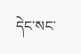དེང་སང་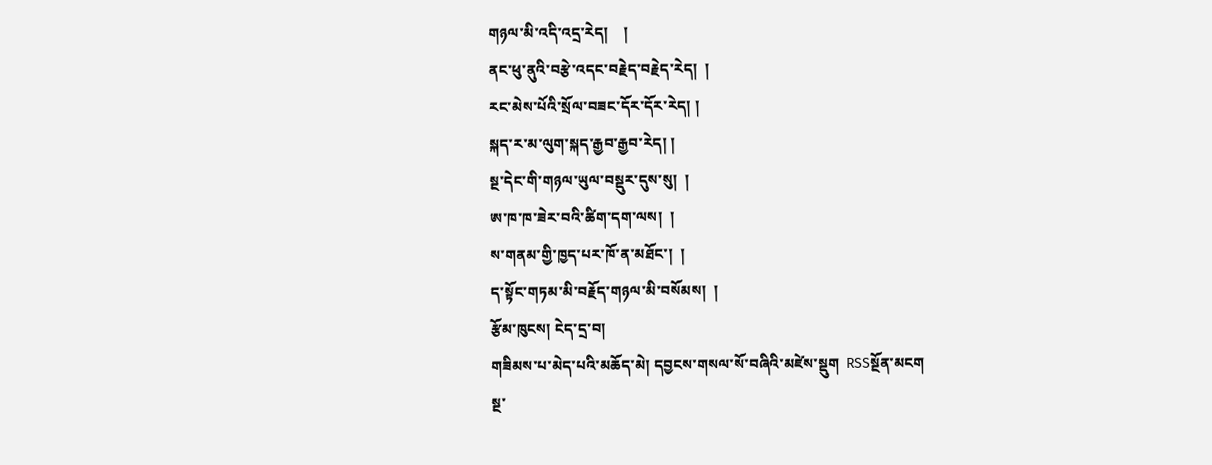གཉལ་མི་འདི་འདྲ་རེད།    །
ནང་ཕུ་ནུའི་བརྩེ་འདང་བརྗེད་བརྗེད་རེད།  །
རང་མེས་པོའི་སྲོལ་བཟང་དོར་དོར་རེད། །
སྐད་ར་མ་ལུག་སྐད་རྒྱབ་རྒྱབ་རེད། །
སྔ་དེང་གི་གཉལ་ཡུལ་བསྡུར་དུས་སུ།  །
ཨ་ཁ་ཁ་ཟེར་བའི་ཚིག་དག་ལས།  །
ས་གནམ་གྱི་ཁྱད་པར་ཁོ་ན་མཐོང་།  །
ད་སྟོང་གཏམ་མི་བརྗོད་གཉལ་མི་བསོམས།  །
རྩོམ་ཁུངས། ངེད་དྲ་བ།
གཟིམས་པ་མེད་པའི་མཆོད་མེ། དབྱངས་གསལ་སོ་བཞིའི་མཛེས་སྡུག  RSSསྔོན་མངག
སྔ་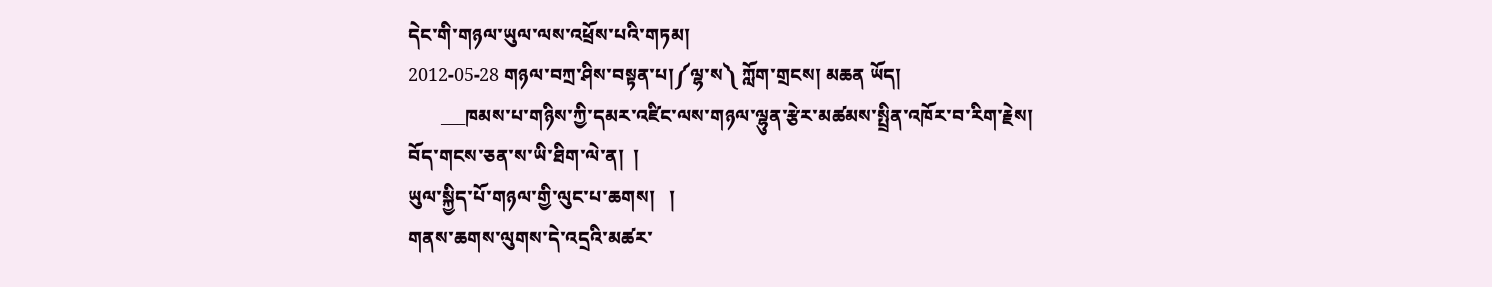དེང་གི་གཉལ་ཡུལ་ལས་འཕྲོས་པའི་གཏམ།
2012-05-28 གཉལ་བཀྲ་ཤིས་བསྟན་པ།༼ལྷ་ས༽ ཀློག་གྲངས། མཆན ཡོད།
       ___ཁམས་པ་གཉིས་ཀྱི་དམར་འཛིང་ལས་གཉལ་ལྷུན་རྩེར་མཚམས་སྤྲིན་འཁོར་བ་རིག་རྗེས།
བོད་གངས་ཅན་ས་ཡི་ཐིག་ལེ་ན།  །
ཡུལ་སྐྱིད་པོ་གཉལ་གྱི་ལུང་པ་ཆགས།   །
གནས་ཆགས་ལུགས་དེ་འདྲའི་མཚར་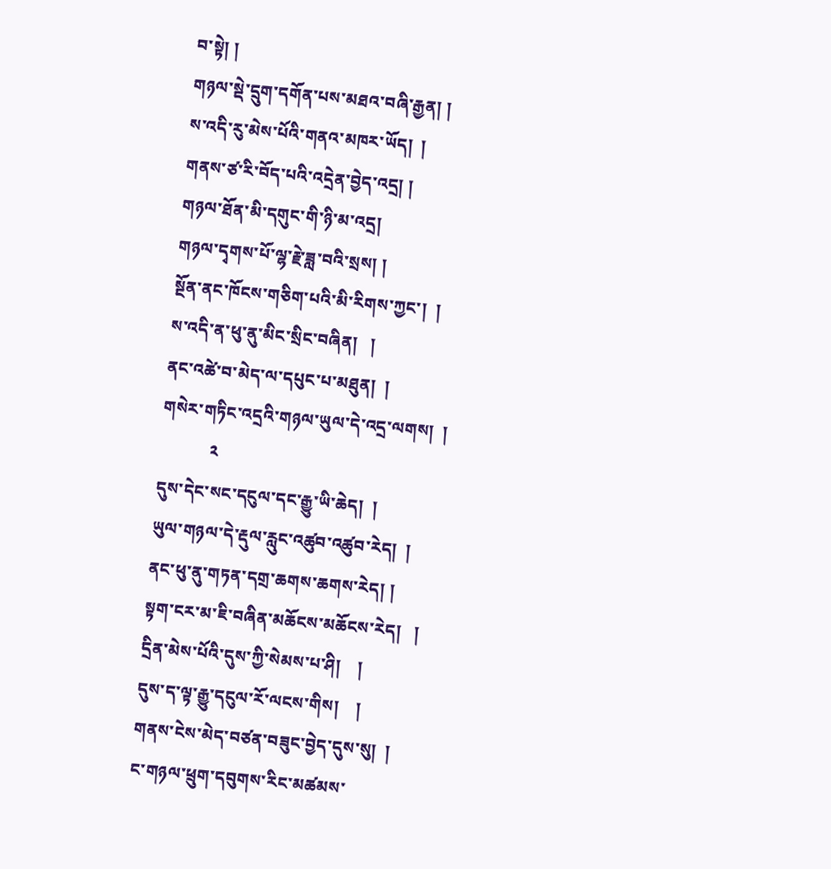བ་སྟེ། །
གཉལ་སྡེ་དྲུག་དགོན་པས་མཐའ་བཞི་རྒྱན། །
ས་འདི་རུ་མེས་པོའི་གནའ་མཁར་ཡོད།  །
གནས་ཙ་རི་བོད་པའི་འདྲེན་བྱེད་འདྲ། །
གཉལ་ཐོན་མི་དགུང་གི་ཉི་མ་འདྲ།
གཉལ་དྭགས་པོ་ལྷ་རྗེ་ཟླ་བའི་སྲས། །
སྔོན་ནང་ཁོངས་གཅིག་པའི་མི་རིགས་ཀྱང་།  །
ས་འདི་ན་ཕུ་ནུ་མིང་སྲིང་བཞིན།   །
ནང་འཚེ་བ་མེད་ལ་དཔུང་པ་མཐུན།  །
གསེར་གཏིང་འདྲའི་གཉལ་ཡུལ་དེ་འདྲ་ལགས།  །
            ༢
དུས་དེང་སང་དངུལ་དང་རྒྱུ་ཡི་ཆེད།  །
ཡུལ་གཉལ་དེ་རྡུལ་རླུང་འཚུབ་འཚུབ་རེད།  །
ནང་ཕུ་ནུ་གཏན་དགྲ་ཆགས་ཆགས་རེད། །
སྟག་ངར་མ་ཇི་བཞིན་མཆོངས་མཆོངས་རེད།   །
དྲིན་མེས་པོའི་དུས་ཀྱི་སེམས་པ་ཤི།    །
དུས་ད་ལྟ་རྒྱུ་དངུལ་རོ་ལངས་གིས།    །
གནས་ངེས་མེད་བཙན་བཟུང་བྱེད་དུས་སུ།  །
ང་གཉལ་ཕྲུག་དབུགས་རིང་མཚམས་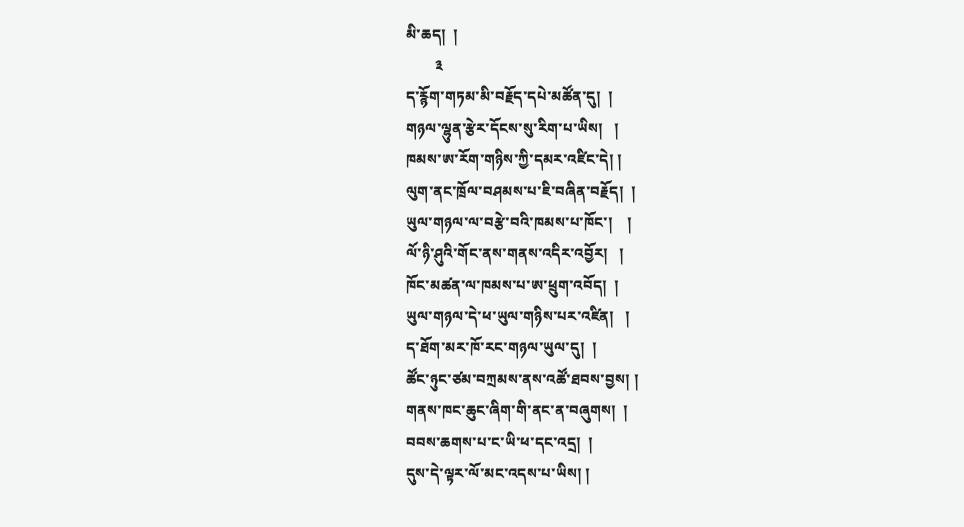མི་ཆད།  །
        ༣
ད་རྙོག་གཏམ་མི་བརྗོད་དཔེ་མཚོན་དུ།  །
གཉལ་ལྷུན་རྩེར་དོངས་སུ་རིག་པ་ཡིས།   །
ཁམས་ཨ་རོག་གཉིས་ཀྱི་དམར་འཛིང་དེ། །
ལུག་ནང་ཁྲོལ་བཤམས་པ་ཇི་བཞིན་བརྗོད།  །
ཡུལ་གཉལ་ལ་བརྩེ་བའི་ཁམས་པ་ཁོང་།    །
ལོ་ཉི་ཤུའི་གོང་ནས་གནས་འདིར་འབྱོར།   །
ཁོང་མཚན་ལ་ཁམས་པ་ཨ་ཕྲུག་འབོད།  །
ཡུལ་གཉལ་དེ་ཕ་ཡུལ་གཉིས་པར་འཛིན།   །
ད་ཐོག་མར་ཁོ་རང་གཉལ་ཡུལ་དུ།  །
ཚོང་ཉུང་ཙམ་བཀྲམས་ནས་འཚོ་ཐབས་བྱས། །
གནས་ཁང་ཆུང་ཞིག་གི་ནང་ན་བཞུགས།  །
བབས་ཆགས་པ་ང་ཡི་ཕ་དང་འདྲ།  །
དུས་དེ་ལྟར་ལོ་མང་འདས་པ་ཡིས། །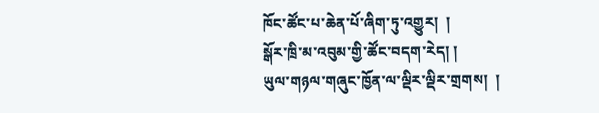ཁོང་ཚོང་པ་ཆེན་པོ་ཞིག་ཏུ་འགྱུར།  །
སྒོར་ཁྲི་མ་འབུམ་གྱི་ཚོང་བདག་རེད། །
ཡུལ་གཉལ་གཞུང་ཁྱོན་ལ་ལྡིར་ལྡིར་གྲགས།  །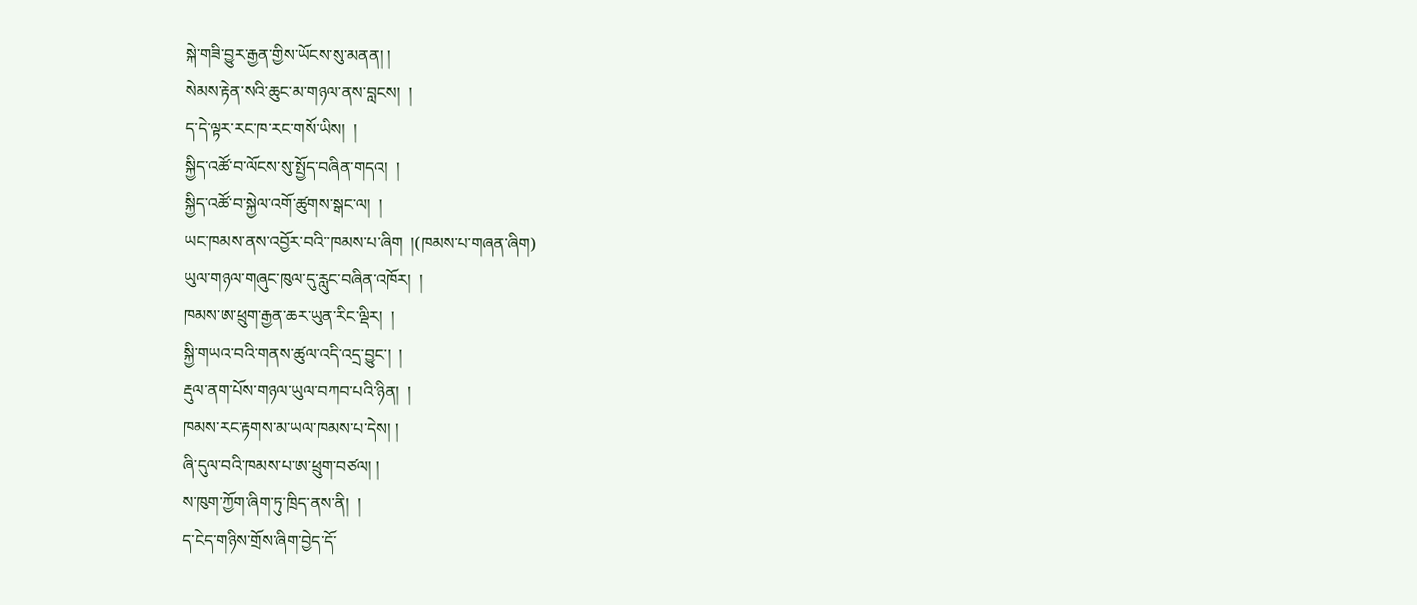སྐེ་གཟི་བྱུར་རྒྱན་གྱིས་ཡོངས་སུ་མནན། །
སེམས་རྟེན་སའི་ཆུང་མ་གཉལ་ནས་བླངས།  །
ད་དེ་ལྟར་རང་ཁ་རང་གསོ་ཡིས།  །
སྐྱིད་འཚོ་བ་ལོངས་སུ་སྤྱོད་བཞིན་གདའ།  །
སྐྱིད་འཚོ་བ་སྐྱེལ་འགོ་ཚུགས་སྒང་ལ།  །
ཡང་ཁམས་ནས་འབྱོར་བའི་་ཁམས་པ་ཞིག  །(ཁམས་པ་གཞན་ཞིག)
ཡུལ་གཉལ་གཞུང་ཁུལ་དུ་རླུང་བཞིན་འཁོར།  །
ཁམས་ཨ་ཕྲུག་རྒྱན་ཆར་ཡུན་རིང་ལྡིར།  །
སྐྱི་གཡའ་བའི་གནས་ཚུལ་འདི་འདྲ་བྱུང་།  །
རྡུལ་ནག་པོས་གཉལ་ཡུལ་བཀབ་པའི་ཉིན།  །
ཁམས་རང་རྟགས་མ་ཡལ་ཁམས་པ་དེས། །
ཞི་དུལ་བའི་ཁམས་པ་ཨ་ཕྲུག་བཙལ། །
ས་ཁུག་ཀྱོག་ཞིག་ཏུ་ཁྲིད་ནས་ནི།  །
ད་ངེད་གཉིས་གྲོས་ཞིག་བྱེད་དོ་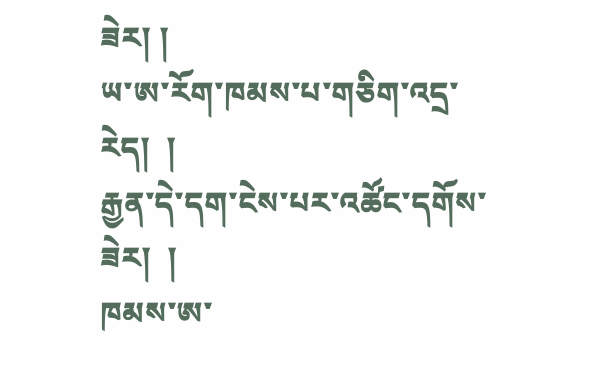ཟེར། །
ཡ་ཨ་རོག་ཁམས་པ་གཅིག་འདྲ་རེད།  །
རྒྱན་དེ་དག་ངེས་པར་འཚོང་དགོས་ཟེར།  །
ཁམས་ཨ་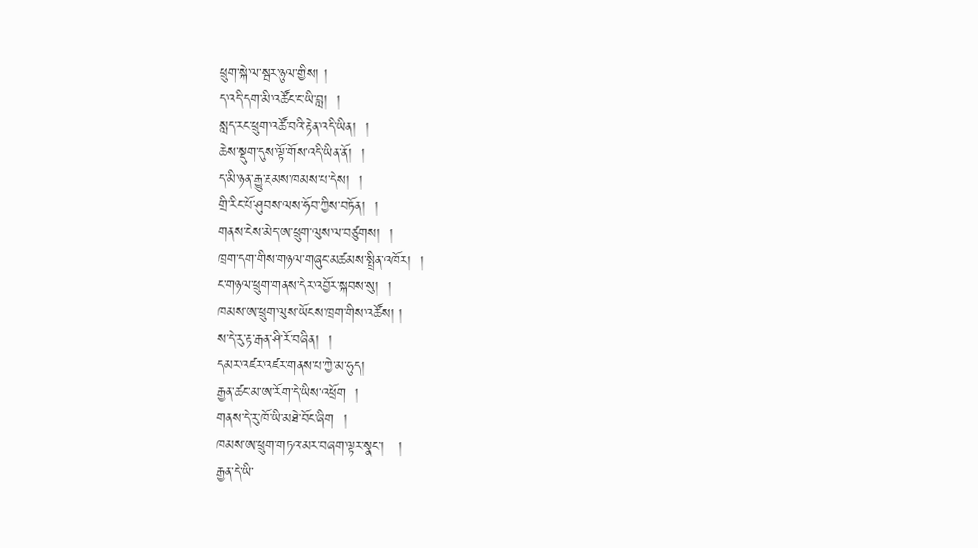ཕྲུག་སྐེ་ལ་སྦར་ཉུལ་གྱིས། །
ད་འདི་དག་མི་འཚོང་ང་ཡི་བླ།  །
སླད་རང་ཕྲུག་འཚོ་བའི་རྟེན་འདི་ཡིན།  །
ཆེས་སྡུག་དུས་ལྟོ་གོས་འདི་ཡིན་ནོ།  །
ད་མི་ཉན་རྒྱུ་རྔམས་ཁམས་པ་དེས།  །
གྲི་རིང་པོ་ཤུབས་ལས་ཧོབ་ཀྱིས་བཏོན།  །
གནས་ངེས་མེད་ཨ་ཕྲུག་ལུས་ལ་བཙུགས།  །
ཁྲག་དག་གིས་གཉལ་གཞུང་མཚམས་སྤྲིན་འཁོར།  །
ང་གཉལ་ཕྲུག་གནས་དེར་འབྱོར་སྐབས་སུ།  །
ཁམས་ཨ་ཕྲུག་ལུས་ཡོངས་ཁྲག་གིས་འཚོས། །
ས་དེ་རུ་རྟ་རྒན་ཤི་རོ་བཞིན།  །
དམར་འཛར་འཛར་གནས་པ་ཀྱེ་མ་ཧུད།
རྒྱན་ཚང་མ་ཨ་རོག་དེ་ཡིས་འཕྲོག  །
གནས་དེ་རུ་ཁོ་ཡི་མཐེ་བོང་ཞིག  །
ཁམས་ཨ་ཕྲུག་གཏའ་མར་བཞག་ལྟར་སྣང་།   །
རྒྱན་དེ་ཡི་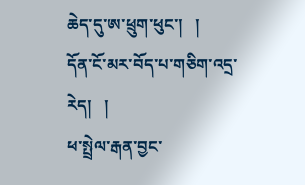ཆེད་དུ་ཨ་ཕྲུག་ཕུང་།   །
དོན་ངོ་མར་བོད་པ་གཅིག་འདྲ་རེད།   །
ཕ་སྤྲེལ་རྒན་བྱང་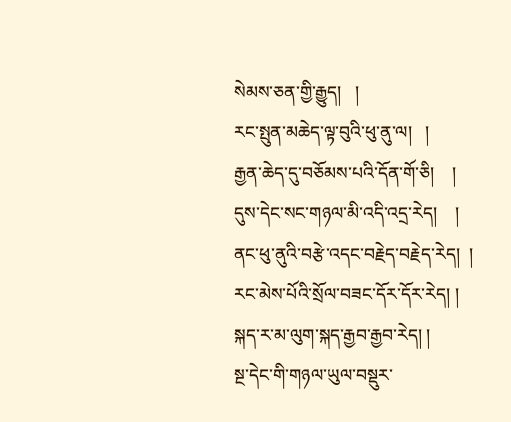སེམས་ཅན་གྱི་རྒྱུད།   །
རང་སྤུན་མཆེད་ལྟ་བུའི་ཕུ་ནུ་ལ།   །
རྒྱན་ཆེད་དུ་བཅོམས་པའི་དོན་གོ་ཅི།    །
དུས་དེང་སང་གཉལ་མི་འདི་འདྲ་རེད།    །
ནང་ཕུ་ནུའི་བརྩེ་འདང་བརྗེད་བརྗེད་རེད།  །
རང་མེས་པོའི་སྲོལ་བཟང་དོར་དོར་རེད། །
སྐད་ར་མ་ལུག་སྐད་རྒྱབ་རྒྱབ་རེད། །
སྔ་དེང་གི་གཉལ་ཡུལ་བསྡུར་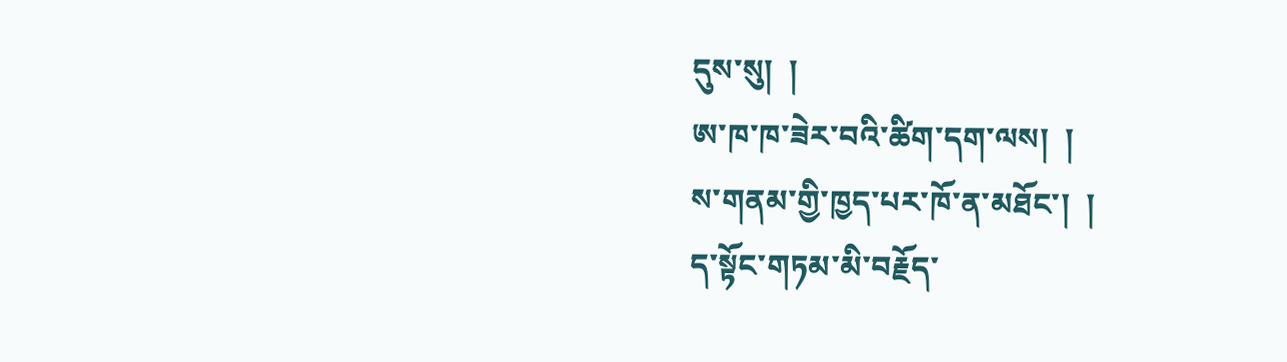དུས་སུ།  །
ཨ་ཁ་ཁ་ཟེར་བའི་ཚིག་དག་ལས།  །
ས་གནམ་གྱི་ཁྱད་པར་ཁོ་ན་མཐོང་།  །
ད་སྟོང་གཏམ་མི་བརྗོད་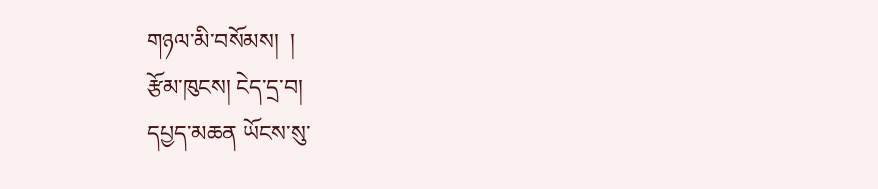གཉལ་མི་བསོམས།  །
རྩོམ་ཁུངས། ངེད་དྲ་བ།
དཔྱད་མཆན ཡོངས་སུ་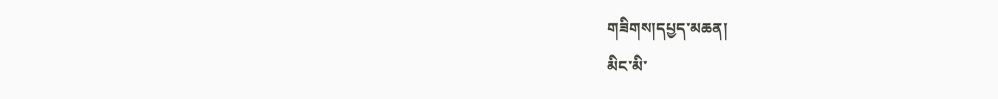གཟིགས།དཔྱད་མཆན།
མིང་མི་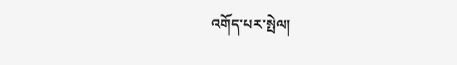འགོད་པར་སྤེལ།